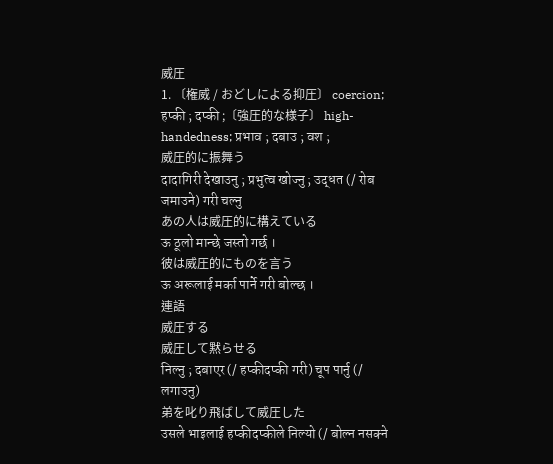威圧
1. 〔権威 / おどしによる抑圧〕 coercion; हप्की ; दप्की ;〔強圧的な様子〕 high-handedness; प्रभाव ; दबाउ ; वश ;
威圧的に振舞う
दादागिरी देखाउनु ; प्रभुत्व खोज्नु ; उद्धत (/ रोब जमाउने) गरी चल्नु
あの人は威圧的に構えている
ऊ ठूलो मान्छे जस्तो गर्छ ।
彼は威圧的にものを言う
ऊ अरूलाई मर्का पार्ने गरी बोल्छ ।
連語
威圧する
威圧して黙らせる
निल्नु ; दबाएर (/ हप्कीदप्की गरी) चूप पार्नु (/ लगाउनु)
弟を叱り飛ばして威圧した
उसले भाइलाई हप्कीदप्कीले निल्यो (/ बोल्न नसक्ने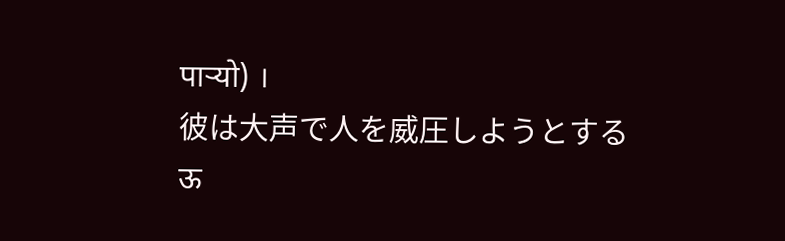पाऱ्यो) ।
彼は大声で人を威圧しようとする
ऊ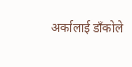अर्कालाई डाँकोले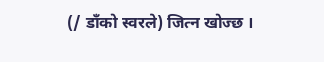(/ डाँको स्वरले) जित्न खोज्छ ।